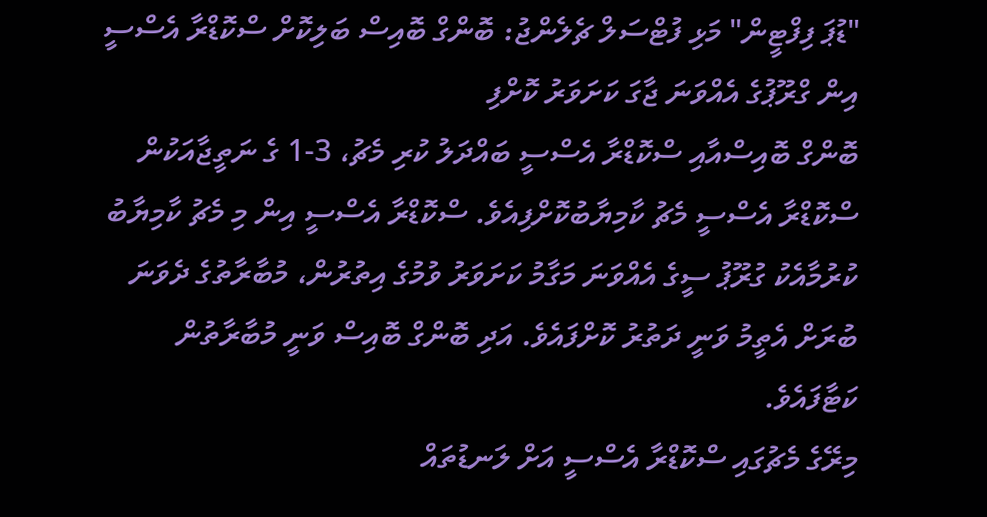"ޑުޕަ ފިފްޓީން" މަޅި ފުޓްސަލް ޗެލެންޖު: ބޮންގް ބޮއިސް ބަލިކޮށް ސްކޮޑްރާ އެސްސީ އިން ގްރޫޕުގެ އެއްވަނަ ޖާގަ ކަށަވަރު ކޮށްފި
ބޮންގް ބޮއިސްއާއި ސްކޮޑްރާ އެސްސީ ބައްދަލު ކުރި މެޗު، 3-1 ގެ ނަތީޖާއަކުން ސްކޮޑްރާ އެސްސީ މެޗު ކާމިޔާބުކޮށްފިއެވެ. ސްކޮޑްރާ އެސްސީ އިން މި މެޗު ކާމިޔާބު ކުރުމާއެކު ގުރޫޕު ސީގެ އެއްވަނަ މަގާމު ކަށަވަރު ވުމުގެ އިތުރުން، މުބާރާތުގެ ދެވަނަ ބުރަށް އެތީމު ވަނީ ދަތުރު ކޮށްފައެވެ. އަދި ބޮންގް ބޮއިސް ވަނީ މުބާރާތުން ކަޓާފައެވެ.
މިރޭގެ މެޗުގައި ސްކޮޑްރާ އެސްސީ އަށް ލަނޑުތައް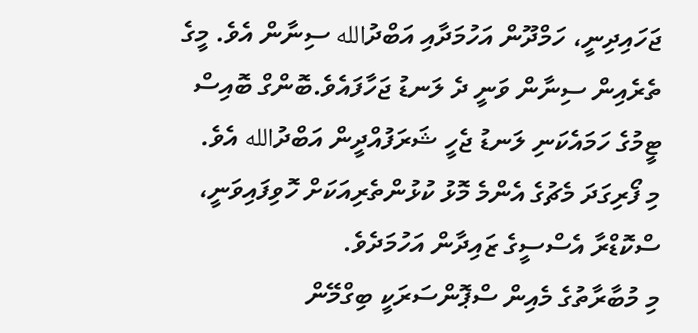ޖަހައިދިނީ، ހަމްދޫން އަހުމަދާއި އަބްދުالله ސިނާން އެވެ. މީގެ ތެރެއިން ސިނާން ވަނީ ދެ ލަނޑު ޖަހާފައެވެ.ބޮންގް ބޮއިސް ޓީމުގެ ހަމައެކަނި ލަނޑު ޖެހީ ޝަރަފުއްދީން އަބްދުالله އެވެ.
މި ފޯރިގަދަ މެޗުގެ އެންމެ މޮޅު ކުޅުންތެރިއަކަށް ހޮވިފައިވަނީ، ސްކޮޑްރާ އެސްސީގެ ޒައިދާން އަހުމަދެވެ.
މި މުބާރާތުގެ މެއިން ސްޕޮންސަރަކީ ބިގްމޭން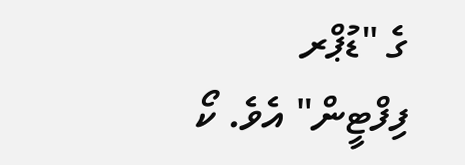ގެ "ޑުޕްރ ފިފްޓީން" އެވެ. ކޯ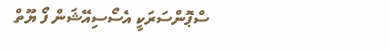ސްޕޮންސަރަކީ އެސޯސިއޭޝަން ފޯ ޔޫތް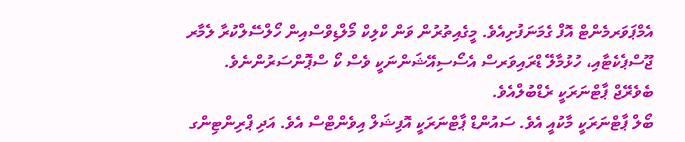އެމްޕަވަރމެންޓް އޮފް ގެމަނަފުށިއެވެ. މީގެއިތުރުން ވަން ކްލިކް މޯލްޑިވްސްއިން ހޯލްސޭލްކުރާ ލެމާރ ޖޫސްޕެކެޓާއި، ހުޅުމާލޭ ޑްރައިވަރސް އެސޯސިއޭޝަންނަކީ ވެސް ކޯ ސްޕޮންސަރުންނެވެ. ބެވެރޭޖް ޕާޓްނަރަކީ ރެޑްބުލްއެވެ.
ބޯލް ޕާޓްނަރަކީ މާކުއީ އެވެ. ސައުންޑް ޕާޓްނަރަކީ އޮފިޝަލް އިވެންޓްސް އެވެ. އަދި ޕްރިންޓިންގ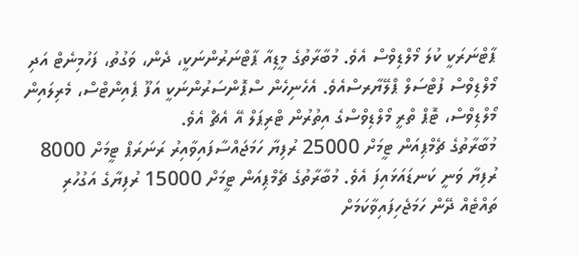ޕާޓްނަރަކީ ކުލަ މޯލްޑިވްސް އެވެ. މުބާރާތުގެ މީޑިއާ ޕާޓްނަރުންނަކީ، ދެން، ވަގުތު، ފަހުމިނެޓް އަދި މޯލްޑިވްސް ފުޓްސަލް ޕްލޭޔާރސްއެވެ. އެހެނިހެން ސްޕޮންސަރުންނަކީ އަފޫ ޕެއިންޓްސް، މެރިލައިން މޯލްޑިވްސް، ޓޮޕް ތްރީ މޯލްޑިވްސްގެ އިތުރުން ޓްރިޕަލް އޭ އެޗް އެވެ.
މުބާރާތުގެ ޗެމްޕިއަން ޓީމަށް 25000 ރުފިޔާ ހަމަޖައްސާފައިވާއިރު ރަނަރަޕް ޓީމަށް 8000 ރުފިޔާ ވަނީ ކަނޑައަޅައިފަ އެވެ. މުބާރާތުގެ ޗެމްޕިއަން ޓީމަށް 15000 ރުފިޔާގެ އަގުހުރި ތައްޓެއް ދޭން ހަމަޖެހިފައިވާކަމަށް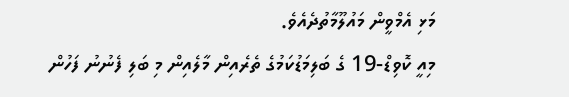މަޅި އެމްވީން މައުލޫމާތުދެއެވެ.
މިއީ ކޮވިޑް-19 ގެ ބަލިމަޑުކަމުގެ ތެރެއިން މާލެއިން މި ބަލި ފެނުނު ފަހުން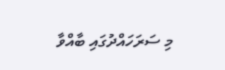މި ސަރަހައްދުގައި ބާއްވާ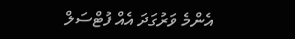އެންމެ ވަރުގަދަ އެއް ފުޓްސަލް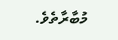މުބާރާތެވެ.